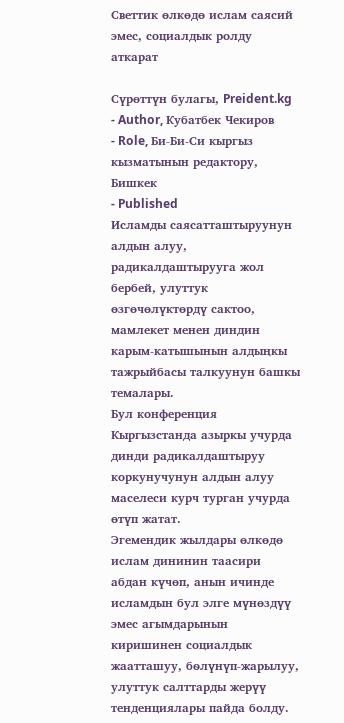Светтик өлкөдө ислам саясий эмес, социалдык ролду аткарат

Сүрөттүн булагы, Preident.kg
- Author, Кубатбек Чекиров
- Role, Би-Би-Си кыргыз кызматынын редактору, Бишкек
- Published
Исламды саясатташтыруунун алдын алуу, радикалдаштырууга жол бербей, улуттук өзгөчөлүктөрдү сактоо, мамлекет менен диндин карым-катышынын алдыңкы тажрыйбасы талкуунун башкы темалары.
Бул конференция Кыргызстанда азыркы учурда динди радикалдаштыруу коркунучунун алдын алуу маселеси курч турган учурда өтүп жатат.
Эгемендик жылдары өлкөдө ислам дининин таасири абдан күчөп, анын ичинде исламдын бул элге мүнөздүү эмес агымдарынын киришинен социалдык жаатташуу, бѳлүнүп-жарылуу, улуттук салттарды жерүү тенденциялары пайда болду.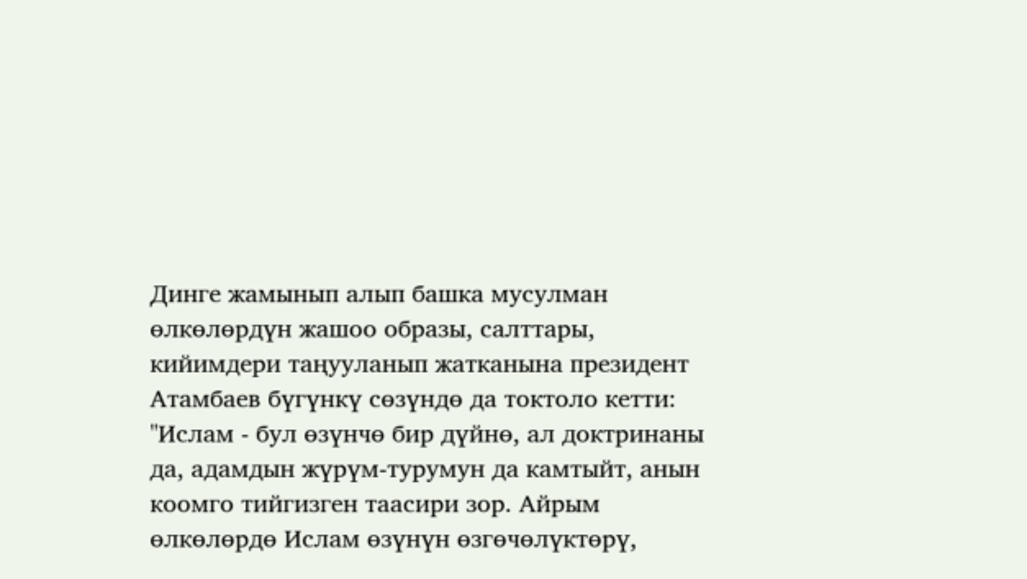Динге жамынып алып башка мусулман өлкөлөрдүн жашоо образы, салттары, кийимдери таңууланып жатканына президент Атамбаев бүгүнкү сөзүндө да токтоло кетти:
"Ислам - бул өзүнчө бир дүйнө, ал доктринаны да, адамдын жүрүм-турумун да камтыйт, анын коомго тийгизген таасири зор. Айрым өлкөлөрдө Ислам өзүнүн өзгөчөлүктөрү,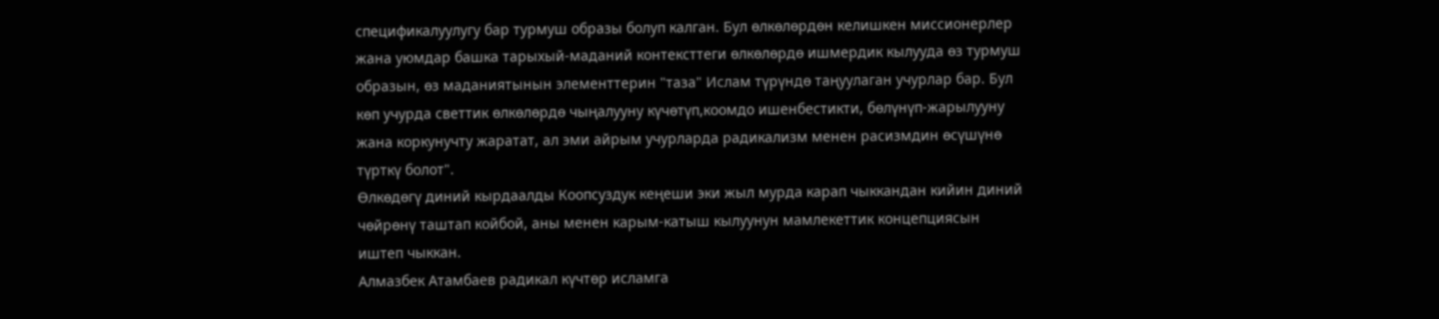спецификалуулугу бар турмуш образы болуп калган. Бул өлкөлөрдөн келишкен миссионерлер жана уюмдар башка тарыхый-маданий контексттеги өлкөлөрдө ишмердик кылууда өз турмуш образын, өз маданиятынын элементтерин "таза" Ислам түрүндө таңуулаган учурлар бар. Бул көп учурда светтик өлкөлөрдө чыңалууну күчөтүп,коомдо ишенбестикти, бөлүнүп-жарылууну жана коркунучту жаратат, ал эми айрым учурларда радикализм менен расизмдин өсүшүнө түрткү болот".
Ѳлкөдөгү диний кырдаалды Коопсуздук кеңеши эки жыл мурда карап чыккандан кийин диний чөйрөнү таштап койбой, аны менен карым-катыш кылуунун мамлекеттик концепциясын иштеп чыккан.
Алмазбек Атамбаев радикал күчтөр исламга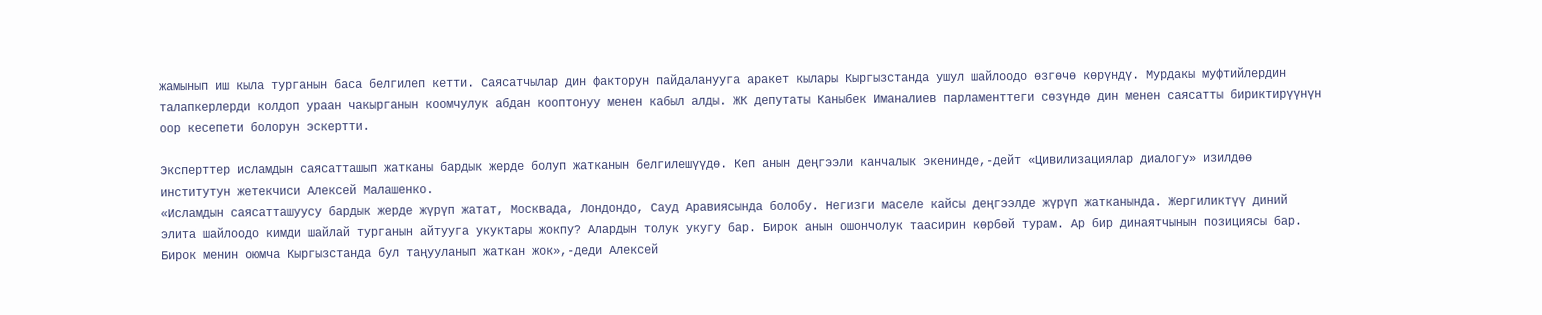жамынып иш кыла турганын баса белгилеп кетти. Саясатчылар дин факторун пайдаланууга аракет кылары Кыргызстанда ушул шайлоодо өзгөчө көрүндү. Мурдакы муфтийлердин талапкерлерди колдоп ураан чакырганын коомчулук абдан кооптонуу менен кабыл алды. ЖК депутаты Каныбек Иманалиев парламенттеги сөзүндө дин менен саясатты бириктирүүнүн оор кесепети болорун эскертти.

Эксперттер исламдын саясатташып жатканы бардык жерде болуп жатканын белгилешүүдө. Кеп анын деңгээли канчалык экенинде,-дейт «Цивилизациялар диалогу» изилдөө институтун жетекчиси Алексей Малашенко.
«Исламдын саясатташуусу бардык жерде жүрүп жатат, Москвада, Лондондо, Сауд Аравиясында болобу. Негизги маселе кайсы деңгээлде жүрүп жатканында. Жергиликтүү диний элита шайлоодо кимди шайлай турганын айтууга укуктары жокпу? Алардын толук укугу бар. Бирок анын ошончолук таасирин көрбөй турам. Ар бир динаятчынын позициясы бар. Бирок менин оюмча Кыргызстанда бул таңууланып жаткан жок»,-деди Алексей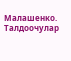Малашенко.
Талдоочулар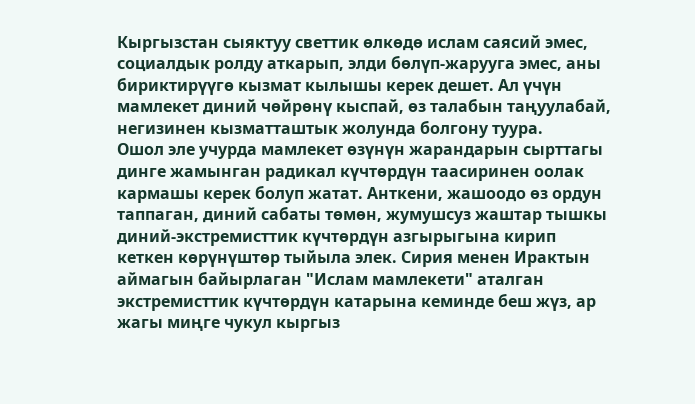Кыргызстан сыяктуу светтик өлкөдө ислам саясий эмес, социалдык ролду аткарып, элди бөлүп-жарууга эмес, аны бириктирүүгө кызмат кылышы керек дешет. Ал үчүн мамлекет диний чөйрөнү кыспай, өз талабын таңуулабай, негизинен кызматташтык жолунда болгону туура.
Ошол эле учурда мамлекет өзүнүн жарандарын сырттагы динге жамынган радикал күчтөрдүн таасиринен оолак кармашы керек болуп жатат. Анткени, жашоодо өз ордун таппаган, диний сабаты төмөн, жумушсуз жаштар тышкы диний-экстремисттик күчтөрдүн азгырыгына кирип кеткен көрүнүштөр тыйыла элек. Сирия менен Ирактын аймагын байырлаган "Ислам мамлекети" аталган экстремисттик күчтөрдүн катарына кеминде беш жүз, ар жагы миңге чукул кыргыз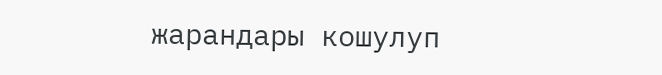жарандары кошулуп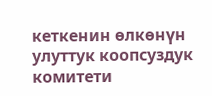кеткенин өлкөнүн улуттук коопсуздук комитети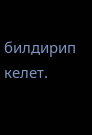билдирип келет.